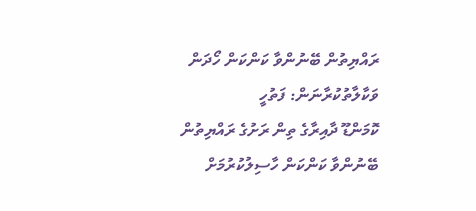ރައްޔިތުން ބޭނުންވާ ކަންކަން ހޯދަން ވަކާލާތުކުރާނަން: ފަތުހީ
ކޮމަންޑޫ ދާއިރާގެ ތިން ރަށުގެ ރައްޔިތުން ބޭނުންވާ ކަންކަން ހާސިލުކުރުމަށް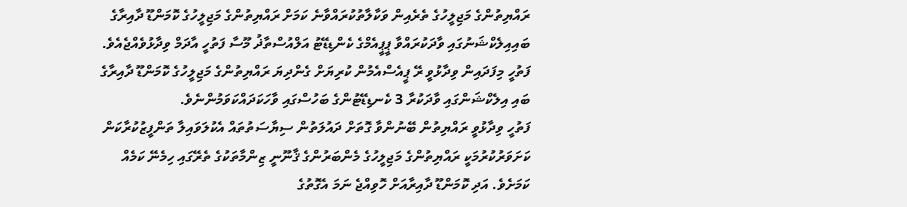ރައްޔިތުންގެ މަޖިލީހުގެ ތެރެއިން ވަކާލާތުކުރައްވާނެ ކަމަށް ރައްޔިތުންގެ މަޖިލީހުގެ ކޮމަންޑޫ ދާއިރާގެ ބައިއިލެކްޝަނުގައި ވާދަކުރައްވާ ޕީޕީއެމްގެ ކެންޑިޑޭޓު އަލްއުސްތާޛު މޫސާ ފަތުހީ އާދަމް ވިދާޅުވެއްޖެއެވެ.
ފަތުހީ މިފަދައިން ވިދާޅުވީ ރޭ ޕީއެސްއެމުން ކުރިޔަށް ގެންދިޔަ ރައްޔިތުންގެ މަޖިލީހުގެ ކޮމަންޑޫ ދާއިރާގެ ބައި އިލެކްޝަންގައި ވާދަކުރާ 3 ކެނޑިޑޭޓުންގެ ބަހުސްގައި ވާހަކަދައްކަވަމުންނެވެ.
ފަތުހީ ވިދާޅުވީ ރައްޔިތުން ބޭނުންވާ ގޮތަށް ދައުލަތުން ސިޔާސަތުތައް އެކުލަވައިލާ ތަންފީޒުކުރާކަން ކަށަވަރުކުރުމަކީ ރައްޔިތުންގެ މަޖިލީހުގެ މެންބަރުންގެ ޤާނޫނީ ޒިންމާތަކުގެ ތެރޭގައި ހިމެނޭ ކަމެއް ކަމަށެވެ. އަދި ކޮމަންޑޫ ދާއިރާއަށް ހޮވިއްޖެ ނަމަ އެގޮތުގެ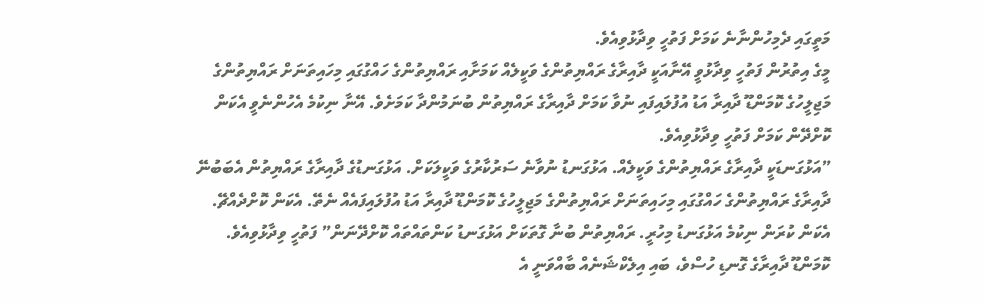މަތީގައި ދެމިހުންނާނެ ކަމަށް ފަތުހީ ވިދާޅުވިއެވެ.
މީގެ އިތުރުން ފަތުހީ ވިދާޅުވީ އޭނާއަކީ ދާއިރާގެ ރައްޔިތުންގެ ވަކީލެއް ކަމަށާއި ރައްޔިތުންގެ ހައްގުގައި މިހައިތަނަށް ރައްޔިތުންގެ މަޖިލީހުގެ ކޮމަންޑޫ ދާއިރާ އަޑު އުފުލައިފައި ނުވާ ކަމަށް ދާއިރާގެ ރައްޔިތުން ބުނަމުންދާ ކަމަށެވެ. އޭނާ ނިކުމެ އެހުންނެވީ އެކަން ކޮށްދޭން ކަމަށް ފަތުހީ ވިދާޅުވިއެވެ.
”އަޅުގަނޑަކީ ދާއިރާގެ ރައްޔިތުންގެ ވަކީލެއް. އަޅުގަނޑު ނުވާނެ ސަރުކާރުގެ ވަކީލަކަށް. އަޅުގަނޑުގެ ދާއިރާގެ ރައްޔިތުން އެބަބުނޭ ދާއިރާގެ ރައްޔިތުންގެ ހައްގުގައި މިހައިތަނަށް ރައްޔިތުންގެ މަޖިލީހުގެ ކޮމަންޑޫ ދާއިރާ އަޑު އުފުލައިފައެއް ނެތޭ. އެކަން ކޮށްދެއްޗޭ. އެކަން ކުރަން ނިކުމެ އަޅުގަނޑު މިހުރީ. ރައްޔިތުން ބުނާ ގޮތަކަށް އަޅުގަނޑު ކަންތައްތައް ކޮށްދޭނަން” ފަތުހީ ވިދާޅުވިއެވެ.
ކޮމަންޑޫ ދާއިރާގެ ގޮނޑި ހުސްވެ، ބައި އިލެކްޝަނެއް ބާއްވަނީ އެ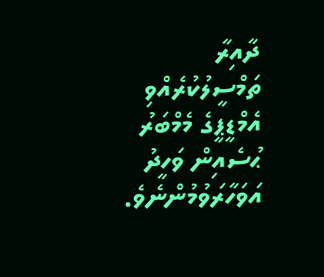ދާއިރާ ތަމްސީލުކުރެއްވި އެމްޑީޕީގެ މެމްބަރު ޙުސެއިން ވަހީދު އަވަހާރަވުމުންނެވެ.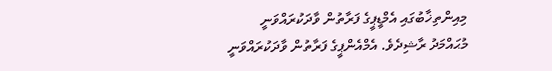މިއިންތިޚާބުގައި އެމްޑީޕީގެ ފަރާތުން ވާދަކުރައްވަނީ މުޙައްމަދު ރާޝިދެވެ. އެމްއެންޕީގެ ފަރާތުން ވާދަކުރައްވަނީ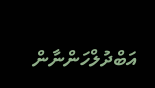އަބްދުލްހަންނާން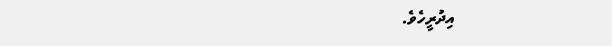އިދުރީހެވެ.